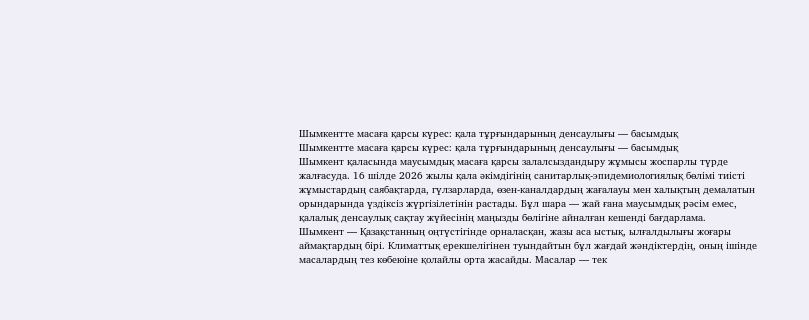Шымкентте масаға қарсы күрес: қала тұрғындарының денсаулығы — басымдық
Шымкентте масаға қарсы күрес: қала тұрғындарының денсаулығы — басымдық
Шымкент қаласында маусымдық масаға қарсы залалсыздандыру жұмысы жоспарлы түрде жалғасуда. 16 шілде 2026 жылы қала әкімдігінің санитарлық-эпидемиологиялық бөлімі тиісті жұмыстардың саябақтарда, гүлзарларда, өзен-каналдардың жағалауы мен халықтың демалатын орындарында үздіксіз жүргізілетінін растады. Бұл шара — жай ғана маусымдық рәсім емес, қалалық денсаулық сақтау жүйесінің маңызды бөлігіне айналған кешенді бағдарлама.
Шымкент — Қазақстанның оңтүстігінде орналасқан, жазы аса ыстық, ылғалдылығы жоғары аймақтардың бірі. Климаттық ерекшелігінен туындайтын бұл жағдай жәндіктердің, оның ішінде масалардың тез көбеюіне қолайлы орта жасайды. Масалар — тек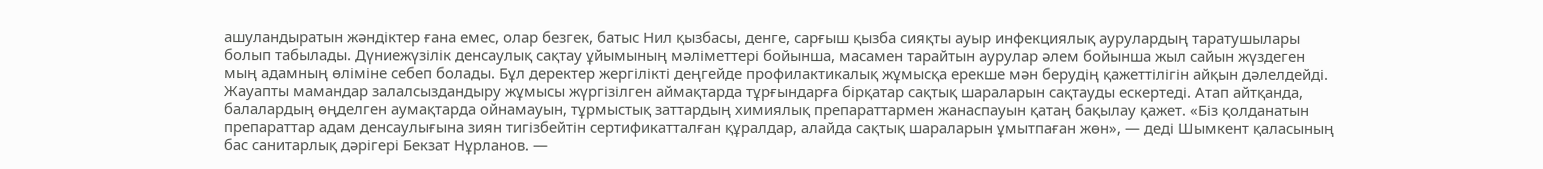ашуландыратын жәндіктер ғана емес, олар безгек, батыс Нил қызбасы, денге, сарғыш қызба сияқты ауыр инфекциялық аурулардың таратушылары болып табылады. Дүниежүзілік денсаулық сақтау ұйымының мәліметтері бойынша, масамен тарайтын аурулар әлем бойынша жыл сайын жүздеген мың адамның өліміне себеп болады. Бұл деректер жергілікті деңгейде профилактикалық жұмысқа ерекше мән берудің қажеттілігін айқын дәлелдейді.
Жауапты мамандар залалсыздандыру жұмысы жүргізілген аймақтарда тұрғындарға бірқатар сақтық шараларын сақтауды ескертеді. Атап айтқанда, балалардың өңделген аумақтарда ойнамауын, тұрмыстық заттардың химиялық препараттармен жанаспауын қатаң бақылау қажет. «Біз қолданатын препараттар адам денсаулығына зиян тигізбейтін сертификатталған құралдар, алайда сақтық шараларын ұмытпаған жөн», — деді Шымкент қаласының бас санитарлық дәрігері Бекзат Нұрланов. —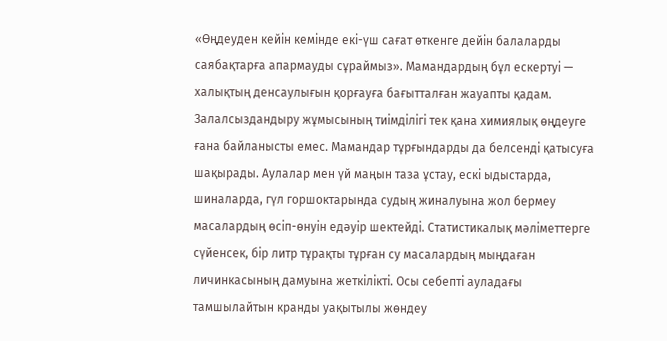«Өңдеуден кейін кемінде екі-үш сағат өткенге дейін балаларды саябақтарға апармауды сұраймыз». Мамандардың бұл ескертуі — халықтың денсаулығын қорғауға бағытталған жауапты қадам.
Залалсыздандыру жұмысының тиімділігі тек қана химиялық өңдеуге ғана байланысты емес. Мамандар тұрғындарды да белсенді қатысуға шақырады. Аулалар мен үй маңын таза ұстау, ескі ыдыстарда, шиналарда, гүл горшоктарында судың жиналуына жол бермеу масалардың өсіп-өнуін едәуір шектейді. Статистикалық мәліметтерге сүйенсек, бір литр тұрақты тұрған су масалардың мыңдаған личинкасының дамуына жеткілікті. Осы себепті ауладағы тамшылайтын кранды уақытылы жөндеу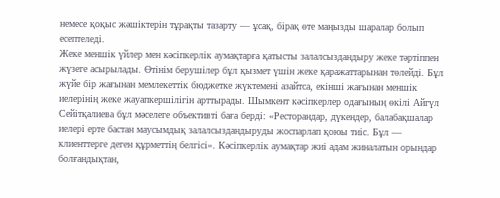немесе қоқыс жәшіктерін тұрақты тазарту — ұсақ, бірақ өте маңызды шаралар болып есептеледі.
Жеке меншік үйлер мен кәсіпкерлік аумақтарға қатысты залалсыздандыру жеке тәртіппен жүзеге асырылады. Өтінім берушілер бұл қызмет үшін жеке қаражаттарынан төлейді. Бұл жүйе бір жағынан мемлекеттік бюджетке жүктемені азайтса, екінші жағынан меншік иелерінің жеке жауапкершілігін арттырады. Шымкент кәсіпкерлер одағының өкілі Айгүл Сейітқалиева бұл мәселеге объективті баға берді: «Ресторандар, дүкендер, балабақшалар иелері ерте бастан маусымдық залалсыздандыруды жоспарлап қоюы тиіс. Бұл — клиенттерге деген құрметтің белгісі». Кәсіпкерлік аумақтар жиі адам жиналатын орындар болғандықтан,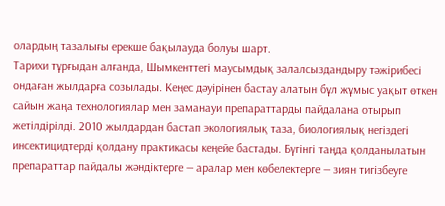олардың тазалығы ерекше бақылауда болуы шарт.
Тарихи тұрғыдан алғанда, Шымкенттегі маусымдық залалсыздандыру тәжірибесі ондаған жылдарға созылады. Кеңес дәуірінен бастау алатын бұл жұмыс уақыт өткен сайын жаңа технологиялар мен заманауи препараттарды пайдалана отырып жетілдірілді. 2010 жылдардан бастап экологиялық таза, биологиялық негіздегі инсектицидтерді қолдану практикасы кеңейе бастады. Бүгінгі таңда қолданылатын препараттар пайдалы жәндіктерге — аралар мен көбелектерге — зиян тигізбеуге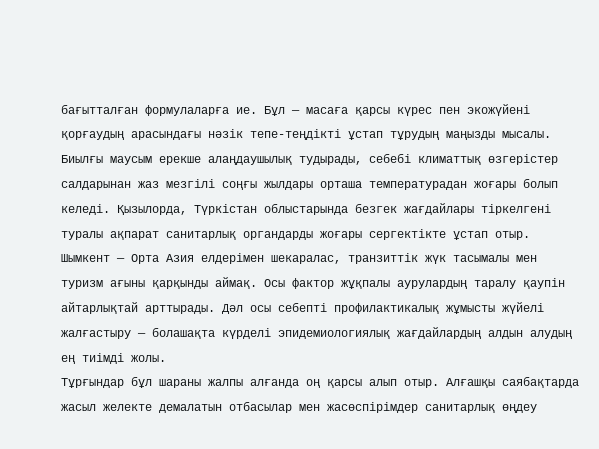бағытталған формулаларға ие. Бұл — масаға қарсы күрес пен экожүйені қорғаудың арасындағы нәзік тепе-теңдікті ұстап тұрудың маңызды мысалы.
Биылғы маусым ерекше алаңдаушылық тудырады, себебі климаттық өзгерістер салдарынан жаз мезгілі соңғы жылдары орташа температурадан жоғары болып келеді. Қызылорда, Түркістан облыстарында безгек жағдайлары тіркелгені туралы ақпарат санитарлық органдарды жоғары сергектікте ұстап отыр. Шымкент — Орта Азия елдерімен шекаралас, транзиттік жүк тасымалы мен туризм ағыны қарқынды аймақ. Осы фактор жұқпалы аурулардың таралу қаупін айтарлықтай арттырады. Дәл осы себепті профилактикалық жұмысты жүйелі жалғастыру — болашақта күрделі эпидемиологиялық жағдайлардың алдын алудың ең тиімді жолы.
Тұрғындар бұл шараны жалпы алғанда оң қарсы алып отыр. Алғашқы саябақтарда жасыл желекте демалатын отбасылар мен жасөспірімдер санитарлық өңдеу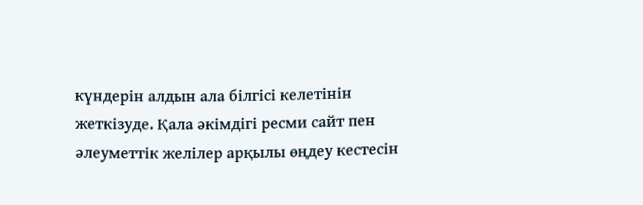күндерін алдын ала білгісі келетінін жеткізуде. Қала әкімдігі ресми сайт пен әлеуметтік желілер арқылы өңдеу кестесін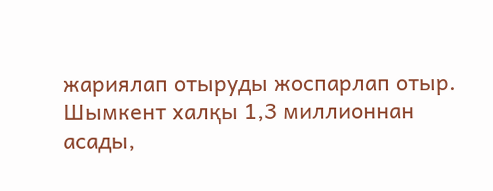жариялап отыруды жоспарлап отыр. Шымкент халқы 1,3 миллионнан асады,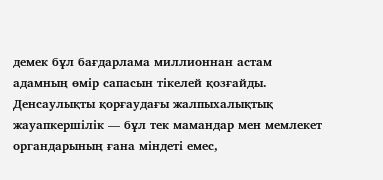демек бұл бағдарлама миллионнан астам адамның өмір сапасын тікелей қозғайды. Денсаулықты қорғаудағы жалпыхалықтық жауапкершілік — бұл тек мамандар мен мемлекет органдарының ғана міндеті емес,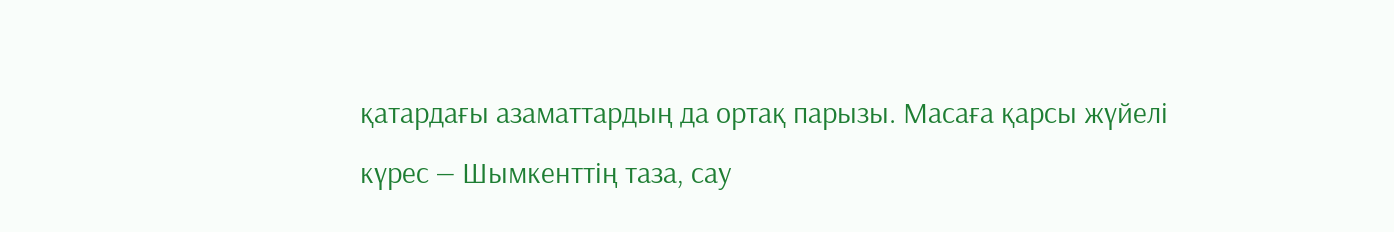қатардағы азаматтардың да ортақ парызы. Масаға қарсы жүйелі күрес — Шымкенттің таза, сау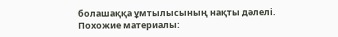болашаққа ұмтылысының нақты дәлелі.
Похожие материалы: